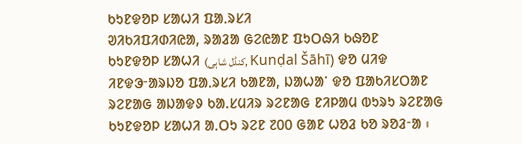ᱠᱩᱱᱫᱚᱞ ᱥᱟᱦᱤ ᱯᱟᱹᱨᱥᱤ
ᱣᱤᱠᱤᱯᱤᱰᱤᱭᱟ, ᱨᱟᱲᱟ ᱜᱮᱭᱟᱱ ᱯᱩᱛᱷᱤ ᱠᱷᱚᱱ
ᱠᱩᱱᱫᱚᱞ ᱥᱟᱦᱤ (کنڈل شاہی, Kunḍal Šāhī) ᱫᱚ ᱢᱤᱫ ᱤᱱᱫᱳᱼᱟᱨᱡᱚ ᱯᱟᱹᱨᱥᱤ ᱠᱟᱱᱟ, ᱡᱟᱦᱟᱸ ᱫᱚ ᱯᱟᱠᱤᱥᱛᱟᱱ ᱨᱮᱱᱟᱜ ᱟᱡᱟᱫᱽ ᱠᱟ.ᱥᱢᱤᱨ ᱨᱮᱱᱟᱜ ᱱᱤᱞᱟᱢ ᱵᱩᱨᱩ ᱨᱮᱱᱟᱜ ᱠᱩᱱᱫᱚᱞ ᱥᱟᱦᱤ ᱟᱹᱛᱩ ᱨᱮᱱ ᱗᱐᱐ ᱜᱟᱱ ᱦᱚᱲ ᱠᱚ ᱨᱚᱲᱼᱟ ᱾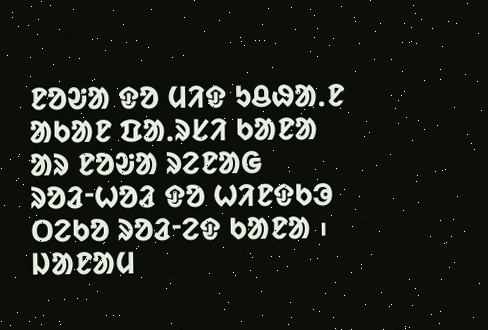ᱱᱚᱶᱟ ᱫᱚ ᱢᱤᱫ ᱩᱪᱷᱟᱹᱱ ᱟᱠᱟᱱ ᱯᱟᱹᱨᱥᱤ ᱠᱟᱱᱟ ᱟᱨ ᱱᱚᱶᱟ ᱨᱮᱱᱟᱜ ᱨᱚᱲᱼᱦᱚᱲ ᱫᱚ ᱦᱤᱱᱫᱠᱳ ᱛᱮᱠᱚ ᱨᱚᱲᱼᱮᱫ ᱠᱟᱱᱟ ᱾
ᱡᱟᱱᱟᱢ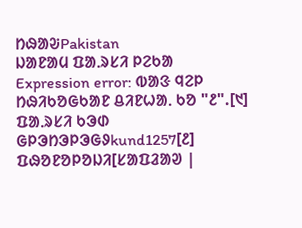ᱴᱷᱟᱶPakistan
ᱡᱟᱱᱟᱢ ᱯᱟᱹᱨᱥᱤ ᱞᱮᱠᱟ
Expression error: ᱵᱟᱝ ᱧᱮᱞ ᱴᱷᱤᱠᱚᱜᱠᱟᱱ ᱪᱤᱱᱦᱟᱹ ᱠᱚ "᱒".[᱑]
ᱯᱟᱹᱨᱥᱤ ᱠᱳᱰ
ᱜᱞᱳᱴᱳᱞᱳᱜᱽkund1257[᱒]
ᱯᱷᱚᱱᱚᱞᱚᱡᱤ[ᱥᱟᱯᱲᱟᱣ |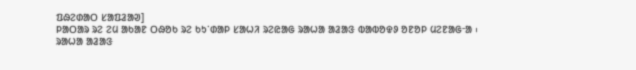ᱯᱷᱮᱰᱟᱛ ᱥᱟᱯᱲᱟᱣ]
ᱞᱟᱛᱟᱨ ᱨᱮ ᱮᱢ ᱟᱠᱟᱱ ᱛᱷᱚᱠ ᱨᱮ ᱠᱩᱸᱰᱟᱞ ᱥᱟᱦᱤ ᱨᱮᱭᱟᱜ ᱨᱟᱦᱟ ᱟᱲᱟᱝ ᱵᱟᱵᱚᱫᱽ ᱚᱱᱚᱞ ᱢᱮᱱᱟᱜᱼᱟ ᱾
ᱨᱟᱦᱟ ᱟᱲᱟᱝ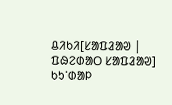ᱪᱤᱠᱤ[ᱥᱟᱯᱲᱟᱣ | ᱯᱷᱮᱰᱟᱛ ᱥᱟᱯᱲᱟᱣ]
ᱠᱩᱸᱰᱟᱞ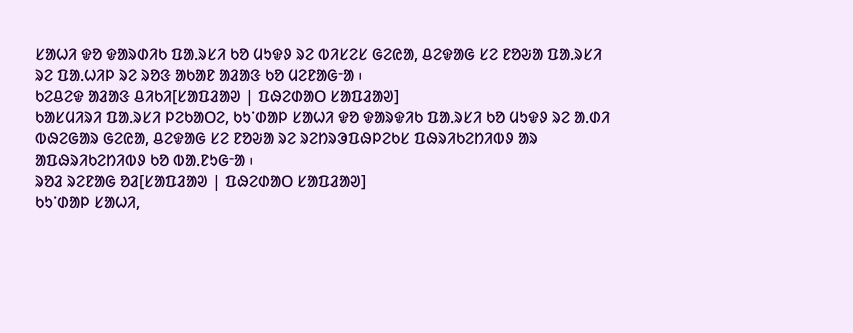ᱥᱟᱦᱤ ᱫᱚ ᱫᱟᱨᱰᱤᱠ ᱯᱟᱹᱨᱥᱤ ᱠᱚ ᱢᱩᱫᱽ ᱨᱮ ᱵᱤᱥᱮᱥ ᱜᱮᱭᱟ, ᱪᱮᱫᱟᱜ ᱥᱮ ᱱᱚᱶᱟ ᱯᱟᱹᱨᱥᱤ ᱨᱮ ᱯᱟᱹᱦᱤᱞ ᱨᱮ ᱨᱚᱝ ᱟᱠᱟᱱ ᱟᱲᱟᱝ ᱠᱚ ᱢᱮᱱᱟᱜᱼᱟ ᱾
ᱠᱮᱪᱮᱫ ᱟᱲᱟᱝ ᱪᱤᱠᱤ[ᱥᱟᱯᱲᱟᱣ | ᱯᱷᱮᱰᱟᱛ ᱥᱟᱯᱲᱟᱣ]
ᱠᱟᱥᱢᱤᱨᱤ ᱯᱟᱹᱨᱥᱤ ᱞᱮᱠᱟᱛᱮ, ᱠᱩᱸᱰᱟᱞ ᱥᱟᱦᱤ ᱫᱚ ᱫᱟᱨᱫᱤᱠ ᱯᱟᱹᱨᱥᱤ ᱠᱚ ᱢᱩᱫᱽ ᱨᱮ ᱟᱹᱰᱤ ᱵᱷᱮᱜᱟᱨ ᱜᱮᱭᱟ, ᱪᱮᱫᱟᱜ ᱥᱮ ᱱᱚᱶᱟ ᱨᱮ ᱨᱮᱴᱨᱳᱯᱷᱞᱮᱠᱥ ᱯᱷᱨᱤᱠᱮᱴᱤᱵᱽ ᱟᱨ ᱟᱯᱷᱨᱤᱠᱮᱴᱤᱵᱽ ᱠᱚ ᱵᱟᱹᱱᱩᱜᱼᱟ ᱾
ᱨᱚᱲ ᱨᱮᱱᱟᱜ ᱚᱲ[ᱥᱟᱯᱲᱟᱣ | ᱯᱷᱮᱰᱟᱛ ᱥᱟᱯᱲᱟᱣ]
ᱠᱩᱸᱰᱟᱞ ᱥᱟᱦᱤ,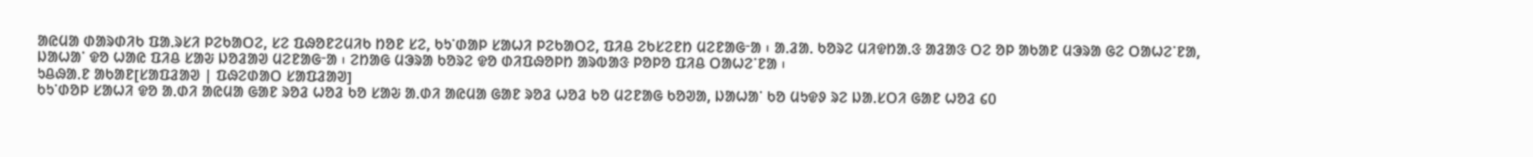ᱟᱭᱢᱟ ᱰᱟᱨᱰᱤᱠ ᱯᱟᱹᱨᱥᱤ ᱞᱮᱠᱟᱛᱮ, ᱥᱮ ᱯᱷᱚᱱᱮᱢᱤᱠ ᱴᱚᱱ ᱥᱮ, ᱠᱩᱸᱰᱟᱞ ᱥᱟᱦᱤ ᱞᱮᱠᱟᱛᱮ, ᱯᱤᱪ ᱮᱠᱥᱮᱱᱴ ᱢᱮᱱᱟᱜᱼᱟ ᱾ ᱟᱹᱲᱟᱹ ᱠᱚᱨᱮ ᱢᱤᱫᱴᱟᱹᱝ ᱟᱲᱟᱝ ᱛᱮ ᱚᱞ ᱟᱠᱟᱱ ᱢᱳᱨᱟ ᱜᱮ ᱛᱟᱦᱮᱸᱱᱟ, ᱡᱟᱦᱟᱸ ᱫᱚ ᱦᱟᱭ ᱯᱤᱪ ᱥᱟᱶ ᱡᱚᱲᱟᱣ ᱢᱮᱱᱟᱜᱼᱟ ᱾ ᱮᱴᱟᱜ ᱢᱳᱨᱟ ᱠᱚᱨᱮ ᱫᱚ ᱰᱤᱯᱷᱚᱞᱴ ᱟᱨᱵᱟᱝ ᱞᱚᱞᱚ ᱯᱤᱪ ᱛᱟᱦᱮᱸᱱᱟ ᱾
ᱩᱪᱷᱟᱹᱱ ᱟᱠᱟᱱ[ᱥᱟᱯᱲᱟᱣ | ᱯᱷᱮᱰᱟᱛ ᱥᱟᱯᱲᱟᱣ]
ᱠᱩᱸᱰᱚᱞ ᱥᱟᱦᱤ ᱫᱚ ᱟᱹᱰᱤ ᱟᱭᱢᱟ ᱜᱟᱱ ᱨᱚᱲ ᱦᱚᱲ ᱠᱚ ᱥᱟᱶ ᱟᱹᱰᱤ ᱟᱭᱢᱟ ᱜᱟᱱ ᱨᱚᱲ ᱦᱚᱲ ᱠᱚ ᱢᱮᱱᱟᱜ ᱠᱚᱣᱟ, ᱡᱟᱦᱟᱸ ᱠᱚ ᱢᱩᱫᱽ ᱨᱮ ᱡᱟᱹᱥᱛᱤ ᱜᱟᱱ ᱦᱚᱲ ᱔᱐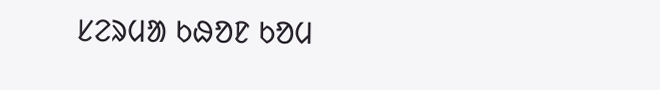ᱥᱮᱨᱢᱟ ᱠᱷᱚᱱ ᱠᱚᱢ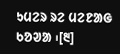ᱩᱢᱮᱨ ᱨᱮ ᱢᱮᱱᱟᱜ ᱠᱚᱣᱟ ᱾[᱓]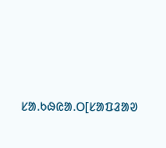ᱥᱟ.ᱠᱷᱭᱟ.ᱛ[ᱥᱟᱯᱲᱟᱣ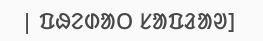| ᱯᱷᱮᱰᱟᱛ ᱥᱟᱯᱲᱟᱣ]